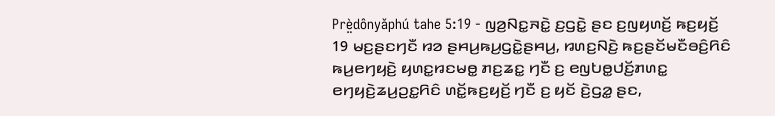Prè̤dônyǎphú tahe 5:19 - ꤜꤤ꤬ꤡꤢ꤭ꤏꤢꤧ꤭ ꤢ꤬ꤞꤢꤧ꤭ ꤔꤢ ꤢ꤬ꤜꤟꤛꤢꤩ꤬ ꤒꤢ꤬ꤟꤢꤩ꤬
19 ꤗꤢ꤬ꤔꤢꤚꤢꤪ ꤙꤤ ꤔꤌꤣ꤬ꤒꤣ꤬ꤞꤢꤧ꤭ꤔꤌꤣ꤬, ꤙꤛꤢ꤬ꤡꤢꤧ꤬ ꤒꤢ꤬ꤔꤢꤩꤗꤢꤪꤋꤢꤨ꤬ꤖꤢꤨ ꤒꤣ꤬ꤕꤚꤟꤢꤧ꤬ ꤟꤛꤢ꤭ꤙꤢꤗꤥ꤭ ꤊꤢ꤬ꤘꤢ꤭ ꤚꤢꤪ ꤢ꤬ ꤕꤜꤝꤥ꤭ꤓꤢꤩ꤬ꤊꤛꤢ꤭ ꤕꤚꤟꤢꤧ꤬ꤘꤣ꤬ꤑꤢ꤭ꤖꤢꤨ ꤛꤢꤩ꤭ꤒꤢ꤬ꤟꤢꤩ꤬ ꤚꤢꤪ ꤢ꤬ ꤟꤢꤩ ꤢꤧ꤬ꤞꤤ꤭ ꤔꤢ,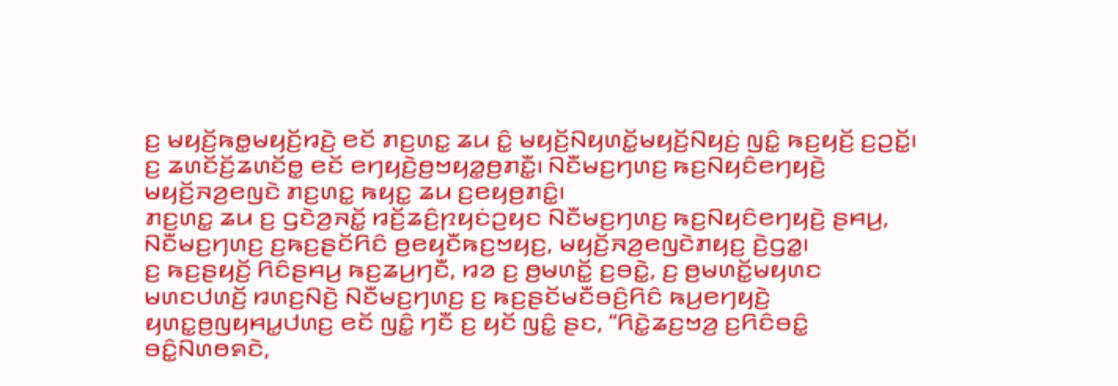ꤢ꤬ ꤗꤟꤢꤩ꤬ꤒꤥ꤭ꤗꤟꤢꤩ꤬ꤙꤢꤧ꤬ ꤕꤢꤩ ꤊꤢ꤬ꤛꤢ꤭ ꤘꤣ ꤢꤨ꤭ ꤗꤟꤢꤩ꤬ꤡꤟꤛꤢꤩ꤭ꤗꤟꤢꤩ꤬ꤡꤟꤢꤦ꤬ ꤜꤢꤨ꤭ ꤒꤢ꤬ꤟꤢꤩ꤬ ꤢ꤬ꤑꤢꤩ꤭꤯ ꤢ꤬ ꤘꤛꤢꤩꤢꤩ꤬ꤘꤛꤢꤩꤥ꤭ ꤕꤢꤩ ꤕꤚꤟꤢꤧ꤬ꤥ꤬ꤠꤟꤤ꤭ꤥ꤬ꤊꤢꤪ꤭꤯ ꤡꤢꤪꤗꤢ꤬ꤚꤛꤢ꤬ ꤒꤢ꤬ꤡꤟꤢꤨꤕꤚꤟꤢꤧ꤬ ꤗꤟꤢꤩ꤬ꤏꤤ꤬ꤕꤜꤢꤧ ꤊꤢ꤬ꤛꤢ꤭ ꤒꤟꤢ꤭ ꤘꤣ ꤢ꤬ꤕꤟꤥ꤬ꤊꤢꤨ꤭꤯
ꤊꤢ꤬ꤛꤢ꤭ ꤘꤣ ꤢ꤬ ꤞꤢꤧꤤ꤬ꤏꤢꤩ꤭ ꤙꤢꤩ꤬ꤘꤢꤨ꤬ꤐꤟꤢꤦꤑꤟꤢ ꤡꤢꤪꤗꤢ꤬ꤚꤛꤢ꤬ ꤒꤢ꤬ꤡꤟꤢꤨꤕꤚꤟꤢꤧ꤬ ꤔꤌꤣ꤬, ꤡꤢꤪꤗꤢ꤬ꤚꤛꤢ꤬ ꤢ꤬ꤒꤢ꤬ꤔꤢꤩꤖꤢꤨ ꤥ꤬ꤕꤟꤢꤪꤒꤢ꤬ꤠꤟꤢ꤬, ꤗꤟꤢꤩ꤬ꤏꤤ꤬ꤕꤜꤢꤧꤊꤟꤢ꤬ ꤢꤧ꤬ꤞꤤ꤭꤯
ꤢ꤬ ꤒꤢ꤬ꤔꤟꤢꤩ꤬ ꤖꤢꤨꤔꤌꤣ꤬ ꤒꤢ꤬ꤘꤣ꤬ꤚꤢꤪ, ꤙꤤ ꤢ꤬ ꤥ꤬ꤗꤛꤢꤩ꤭ ꤢ꤬ꤋꤢꤧ꤭, ꤢ꤬ ꤥ꤬ꤗꤛꤢꤩ꤭ꤗꤟꤛꤢ ꤗꤛꤢꤓꤛꤢꤩ꤬ ꤙꤛꤢ꤬ꤡꤢꤧ꤬ ꤡꤢꤪꤗꤢ꤬ꤚꤛꤢ꤬ ꤢ꤬ ꤒꤢ꤬ꤔꤢꤩꤗꤢꤪꤋꤢꤨ꤬ꤖꤢꤨ ꤒꤣ꤬ꤕꤚꤟꤢꤧ꤬ ꤟꤛꤢ꤭ꤥ꤬ꤜꤟꤌꤣ꤭ꤓꤛꤢ꤬ ꤕꤢꤩ ꤜꤢꤨ꤭ ꤚꤢꤪ ꤢ꤬ ꤟꤢꤩ ꤜꤢꤨ꤭ ꤔꤢ, “ꤖꤢꤧ꤭ꤘꤢ꤬ꤠꤤ꤬ ꤢ꤬ꤖꤢꤨꤋꤢꤨ꤭ ꤋꤢꤨ꤭ꤡꤛꤥꤎꤢꤧ,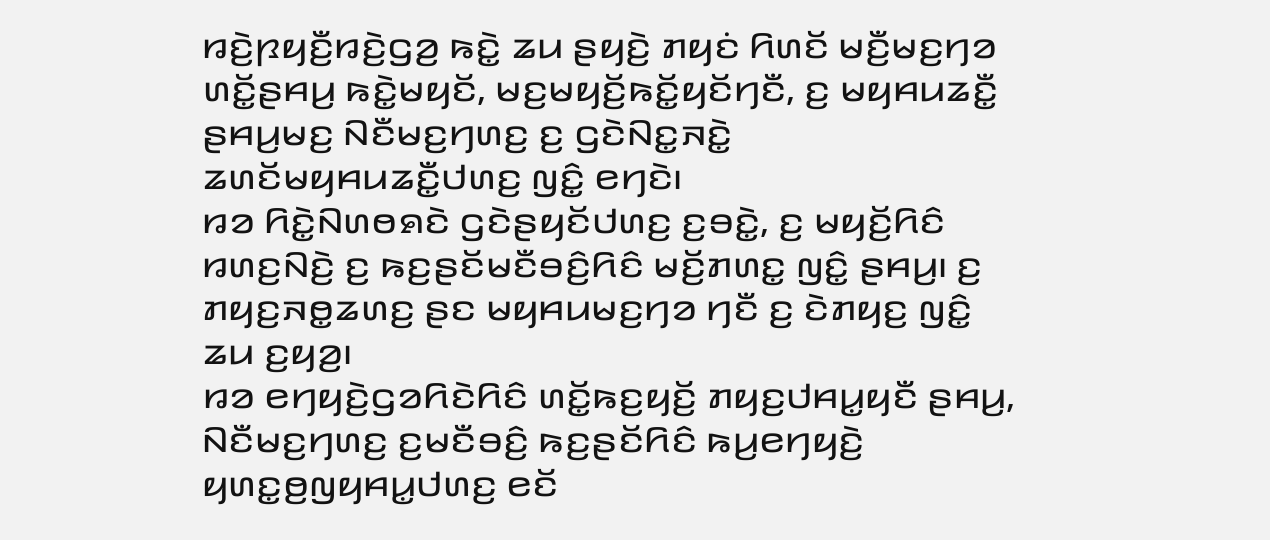ꤙꤢꤧ꤬ꤐꤟꤢꤪ꤬ꤙꤢꤧ꤬ꤞꤤ꤬ ꤒꤢꤧ꤭ ꤘꤣ ꤔꤟꤢꤧ꤬ ꤊꤟꤢꤦ ꤖꤛꤢꤩ ꤗꤢꤪ꤬ꤗꤢ꤬ꤚꤤ ꤛꤢꤩ꤭ꤔꤌꤣ꤬ ꤒꤢꤧ꤭ꤗꤟꤢꤩ, ꤗꤢ꤬ꤗꤟꤢꤩ꤬ꤒꤢꤩ꤭ꤟꤢꤩꤚꤢꤪ, ꤢ꤬ ꤗꤟꤌꤣꤘꤢꤪ꤭ ꤔꤌꤣ꤬ꤗꤢ꤬ ꤡꤢꤪꤗꤢ꤬ꤚꤛꤢ꤬ ꤢ꤬ ꤞꤢꤧꤡꤢ꤭ꤏꤢꤧ꤭ ꤘꤛꤢꤩꤗꤟꤌꤣꤘꤢꤪ꤭ꤓꤛꤢ꤬ ꤜꤢꤨ꤭ ꤕꤚꤢꤧ꤯
ꤙꤤ ꤖꤢꤧ꤭ꤡꤛꤥꤎꤢꤧ ꤞꤢꤧꤔꤟꤢꤩꤓꤛꤢ꤬ ꤢ꤬ꤋꤢꤧ꤭, ꤢ꤬ ꤗꤟꤢꤩ꤬ꤖꤢꤨ ꤙꤛꤢ꤬ꤡꤢꤧ꤬ ꤢ꤬ ꤒꤢ꤬ꤔꤢꤩꤗꤢꤪꤋꤢꤨ꤬ꤖꤢꤨ ꤗꤢꤩ꤬ꤊꤛꤢ꤭ ꤜꤢꤨ꤭ ꤔꤌꤣ꤬꤯ ꤢ꤬ ꤊꤟꤢ꤬ꤏꤥ꤭ꤘꤛꤢ꤬ ꤔꤢ ꤗꤟꤌꤣꤗꤢ꤬ꤚꤤ ꤚꤢꤪ ꤢ꤬ ꤢꤧꤊꤟꤢ꤬ ꤜꤢꤨ꤭ ꤘꤣ ꤢ꤬ꤟꤤ꤬꤯
ꤙꤤ ꤕꤚꤟꤢꤧ꤬ꤞꤤꤖꤢꤧꤖꤢꤨ ꤛꤢꤩ꤭ꤒꤢ꤬ꤟꤢꤩ꤬ ꤊꤟꤢ꤬ꤓꤌꤣ꤭ꤟꤢꤪ ꤔꤌꤣ꤬, ꤡꤢꤪꤗꤢ꤬ꤚꤛꤢ꤬ ꤢ꤬ꤗꤢꤪꤋꤢꤨ꤬ ꤒꤢ꤬ꤔꤢꤩꤖꤢꤨ ꤒꤣ꤬ꤕꤚꤟꤢꤧ꤬ ꤟꤛꤢ꤭ꤥ꤬ꤜꤟꤌꤣ꤭ꤓꤛꤢ꤬ ꤕꤢꤩ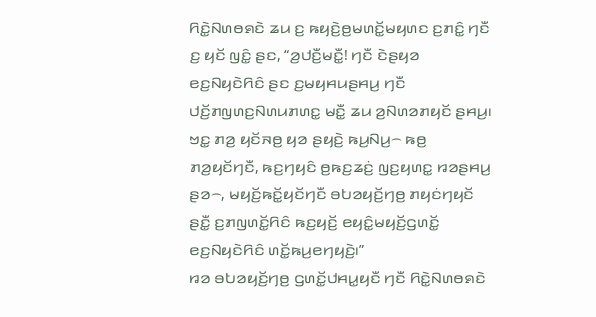ꤖꤢꤧ꤭ꤡꤛꤥꤎꤢꤧ ꤘꤣ ꤢ꤬ ꤒꤟꤢꤧ꤬ꤥ꤬ꤗꤛꤢꤩ꤭ꤗꤟꤛꤢ ꤢ꤬ꤊꤢꤨ꤭ ꤚꤢꤪ ꤢ꤬ ꤟꤢꤩ ꤜꤢꤨ꤭ ꤔꤢ, “ꤤ꤬ꤓꤢꤪ꤬ꤗꤢꤪ꤭! ꤚꤢꤪ ꤢꤧꤔꤟꤤ ꤕꤢ꤬ꤡꤟꤢꤧꤖꤢꤨ ꤔꤢ ꤢ꤬ꤗꤟꤌꤣꤔꤌꤣ꤬ ꤚꤢꤪ ꤓꤢꤩ꤬ꤊꤜꤛꤢ꤬ꤡꤛꤣꤊꤛꤢ꤭ ꤗꤢꤪ꤭ ꤘꤣ ꤤ꤬ꤡꤛꤤꤊꤟꤢꤩ ꤔꤌꤣ꤬꤯ ꤠꤢ꤭ ꤊꤤ꤬ ꤟꤢꤩꤏꤥ꤬ ꤟꤤ ꤔꤟꤢꤧ꤬ ꤒꤣ꤬ꤡꤣ꤬꤮ ꤒꤥ꤬ ꤊꤤ꤬ꤟꤢꤩꤚꤢꤪ, ꤒꤢ꤬ꤚꤟꤢꤨ ꤥ꤬ꤒꤢ꤬ꤘꤢꤦ꤬ ꤜꤢ꤬ꤟꤛꤢ꤭ ꤙꤤꤔꤌꤣ꤬ ꤔꤤ꤮, ꤗꤟꤢꤩ꤬ꤒꤢꤩ꤭ꤟꤢꤩꤚꤢꤪ ꤋꤝꤤꤟꤢꤩ꤬ꤚꤥ꤬ ꤊꤟꤢꤦꤚꤟꤢꤩ ꤔꤢꤪ꤭ ꤢ꤬ꤊꤜꤛꤢꤩ꤭ꤖꤢꤨ ꤒꤢ꤬ꤟꤢꤩ꤬ ꤕꤟꤢꤨ꤭ꤗꤟꤢꤩ꤬ꤞꤛꤢꤩ꤭ ꤕꤢ꤬ꤡꤟꤢꤧꤖꤢꤨ ꤛꤢꤩ꤭ꤒꤣ꤬ꤕꤚꤟꤢꤧ꤬꤯”
ꤙꤤ ꤋꤝꤤꤟꤢꤩ꤬ꤚꤥ꤬ ꤞꤛꤢꤩ꤭ꤓꤌꤣ꤭ꤟꤢꤪ ꤚꤢꤪ ꤖꤢꤧ꤭ꤡꤛꤥꤎꤢꤧ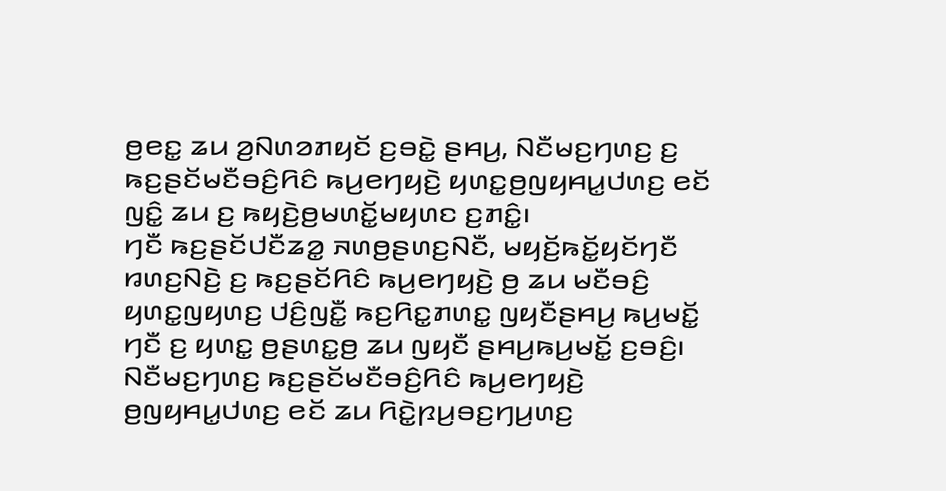ꤥ꤬ꤕꤢ꤭ ꤘꤣ ꤤ꤬ꤡꤛꤤꤊꤟꤢꤩ ꤢ꤬ꤋꤢꤧ꤭ ꤔꤌꤣ꤬, ꤡꤢꤪꤗꤢ꤬ꤚꤛꤢ꤬ ꤢ꤬ ꤒꤢ꤬ꤔꤢꤩꤗꤢꤪꤋꤢꤨ꤬ꤖꤢꤨ ꤒꤣ꤬ꤕꤚꤟꤢꤧ꤬ ꤟꤛꤢ꤭ꤥ꤬ꤜꤟꤌꤣ꤭ꤓꤛꤢ꤬ ꤕꤢꤩ ꤜꤢꤨ꤭ ꤘꤣ ꤢ꤬ ꤒꤟꤢꤧ꤬ꤥ꤬ꤗꤛꤢꤩ꤭ꤗꤟꤛꤢ ꤢ꤬ꤊꤢꤨ꤭꤯
ꤚꤢꤪ ꤒꤢ꤬ꤔꤢꤩꤓꤢꤪꤘꤤ꤭ ꤏꤛꤥ꤬ꤔꤛꤢ꤬ꤡꤢꤪ, ꤗꤟꤢꤩ꤬ꤒꤢꤩ꤭ꤟꤢꤩꤚꤢꤪ ꤙꤛꤢ꤬ꤡꤢꤧ꤬ ꤢ꤬ ꤒꤢ꤬ꤔꤢꤩꤖꤢꤨ ꤒꤣ꤬ꤕꤚꤟꤢꤧ꤬ ꤥ꤬ ꤘꤣ ꤗꤢꤪꤋꤢꤨ꤬ ꤟꤛꤢ꤭ꤜꤟꤛꤢ꤬ ꤓꤢꤨ꤬ꤜꤢꤪ꤭ ꤒꤢ꤬ꤖꤢ꤭ꤊꤛꤢ꤭ ꤜꤟꤢꤪꤔꤌꤣ꤬ ꤒꤣ꤬ꤗꤢꤩ꤭ ꤚꤢꤪ ꤢ꤬ ꤟꤛꤢ꤭ ꤥ꤬ꤔꤛꤢ꤭ꤥ꤬ ꤘꤣ ꤜꤟꤢꤪ ꤔꤌꤣ꤬ꤒꤣ꤬ꤗꤢꤩ꤭ ꤢ꤬ꤋꤢꤨ꤬꤯
ꤡꤢꤪꤗꤢ꤬ꤚꤛꤢ꤬ ꤒꤢ꤬ꤔꤢꤩꤗꤢꤪꤋꤢꤨ꤬ꤖꤢꤨ ꤒꤣ꤬ꤕꤚꤟꤢꤧ꤬ ꤥ꤬ꤜꤟꤌꤣ꤭ꤓꤛꤢ꤬ ꤕꤢꤩ ꤘꤣ ꤖꤢꤧ꤭ꤐꤣ꤬ꤋꤢ꤬ꤚꤣ꤬ꤛꤢ꤬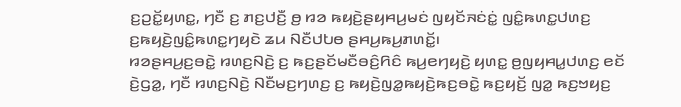ꤢ꤬ꤑꤢꤩ꤭ꤟꤛꤢ꤭, ꤚꤢꤪ ꤢ꤬ ꤊꤢ꤬ꤓꤢꤪ꤬ ꤥ꤬ ꤙꤤ ꤒꤟꤢꤧ꤬ꤔꤟꤌꤣ꤬ꤗꤢꤦ ꤜꤟꤢꤩꤏꤢꤦꤢꤦ꤭ ꤜꤢꤨ꤭ꤒꤛꤢ꤭ꤓꤛꤢ꤬ ꤢ꤬ꤒꤟꤢꤧ꤬ꤜꤢꤨ꤭ꤒꤛꤢ꤭ꤚꤟꤢꤧ ꤘꤣ ꤡꤢꤪꤓꤝꤥ ꤔꤌꤣ꤬ꤒꤣ꤬ꤊꤛꤢꤩ꤭꤯
ꤙꤤꤔꤌꤣ꤬ꤢ꤬ꤋꤢꤧ꤭ ꤙꤛꤢ꤬ꤡꤢꤧ꤬ ꤢ꤬ ꤒꤢ꤬ꤔꤢꤩꤗꤢꤪꤋꤢꤨ꤬ꤖꤢꤨ ꤒꤣ꤬ꤕꤚꤟꤢꤧ꤬ ꤟꤛꤢ꤭ ꤥ꤬ꤜꤟꤌꤣ꤭ꤓꤛꤢ꤬ ꤕꤢꤩ ꤢꤧ꤬ꤞꤤ꤭, ꤚꤢꤪ ꤙꤛꤢ꤬ꤡꤢꤧ꤬ ꤡꤢꤪꤗꤢ꤬ꤚꤛꤢ꤬ ꤢ꤬ ꤒꤟꤢꤧ꤬ꤜꤤ꤭ꤒꤟꤢꤧ꤬ꤒꤢ꤬ꤋꤢꤧ꤭ ꤒꤢ꤬ꤟꤢꤩ꤬ ꤜꤤ꤭ ꤒꤢ꤬ꤠꤟꤢ꤬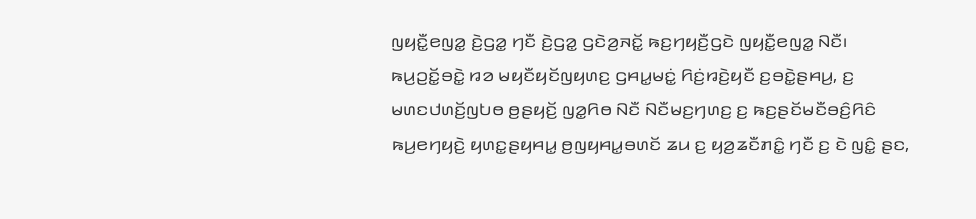ꤜꤟꤢꤪ꤭ꤕꤜꤤ꤭ ꤢꤧ꤬ꤞꤤ꤭ ꤚꤢꤪ ꤢꤧ꤬ꤞꤤ꤭ ꤞꤢꤧꤤ꤬ꤏꤢꤩ꤭ ꤒꤢ꤬ꤚꤟꤢꤪ꤬ꤞꤢꤧ ꤜꤟꤢꤪ꤭ꤕꤜꤤ꤭ ꤡꤢꤪ꤯
ꤒꤣ꤬ꤑꤢꤩ꤭ꤋꤢꤧ꤭ ꤙꤤ ꤗꤟꤢꤪꤟꤢꤩꤜꤟꤛꤢ꤬ ꤞꤌꤣ꤭ꤗꤢꤦ꤭ ꤖꤢꤦ꤬ꤙꤢꤧ꤬ꤟꤢꤪ ꤢ꤬ꤋꤢꤧ꤭ꤔꤌꤣ꤬, ꤢ꤬ ꤗꤛꤢꤓꤛꤢꤩ꤬ꤜꤝꤥ ꤥ꤬ꤔꤟꤢꤩ꤬ ꤜꤤ꤭ꤖꤥ ꤡꤢꤪ ꤡꤢꤪꤗꤢ꤬ꤚꤛꤢ꤬ ꤢ꤬ ꤒꤢ꤬ꤔꤢꤩꤗꤢꤪꤋꤢꤨ꤬ꤖꤢꤨ ꤒꤣ꤬ꤕꤚꤟꤢꤧ꤬ ꤟꤛꤢ꤭ꤔꤟꤌꤣ꤭ ꤥ꤬ꤜꤟꤌꤣ꤭ꤋꤛꤢꤩ ꤘꤣ ꤢ꤬ ꤟꤤ꤬ꤘꤢꤪꤊꤢꤨ꤭ ꤚꤢꤪ ꤢ꤬ ꤢꤧ ꤜꤢꤨ꤭ ꤔꤢ,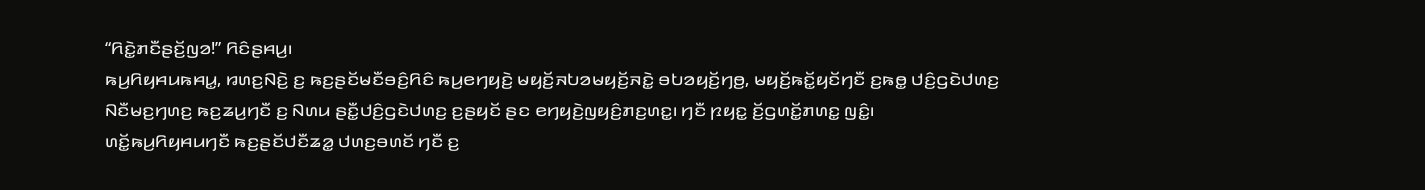“ꤖꤢꤧ꤭ꤊꤢꤪꤔꤢꤩ꤬ꤜꤤ!” ꤖꤢꤨꤔꤌꤣ꤬꤯
ꤒꤣ꤬ꤖꤟꤌꤣꤒꤌꤣ꤭, ꤙꤛꤢ꤬ꤡꤢꤧ꤬ ꤢ꤬ ꤒꤢ꤬ꤔꤢꤩꤗꤢꤪꤋꤢꤨ꤬ꤖꤢꤨ ꤒꤣ꤬ꤕꤚꤟꤢꤧ꤬ ꤗꤟꤢꤩ꤬ꤏꤝꤤꤗꤟꤢꤩ꤬ꤏꤢꤧ꤭ ꤋꤝꤤꤟꤢꤩ꤬ꤚꤥ꤬, ꤗꤟꤢꤩ꤬ꤒꤢꤩ꤭ꤟꤢꤩꤚꤢꤪ ꤢ꤬ꤒꤥ꤭ ꤓꤢꤨ꤬ꤞꤢꤧꤓꤛꤢ꤬ ꤡꤢꤪꤗꤢ꤬ꤚꤛꤢ꤬ ꤒꤢ꤬ꤘꤣ꤬ꤚꤢꤪ ꤢ꤬ ꤡꤛꤣ ꤔꤢꤪ꤭ꤓꤢꤨ꤬ꤞꤢꤧꤓꤛꤢ꤬ ꤢ꤬ꤔꤟꤢꤩ ꤔꤢ ꤕꤚꤟꤢꤧ꤬ꤜꤟꤢꤨ꤬ꤊꤢ꤬ꤛꤢ꤭꤯ ꤚꤢꤪ ꤐꤟꤢ꤭ ꤢꤩ꤬ꤞꤛꤢꤩ꤭ꤊꤛꤢ꤭ ꤜꤢꤨ꤭꤯
ꤛꤢꤩ꤭ꤒꤣ꤬ꤖꤟꤌꤣꤚꤢꤪ ꤒꤢ꤬ꤔꤢꤩꤓꤢꤪꤘꤤ꤭ ꤓꤛꤢ꤬ꤋꤛꤢꤩ ꤚꤢꤪ ꤢ꤬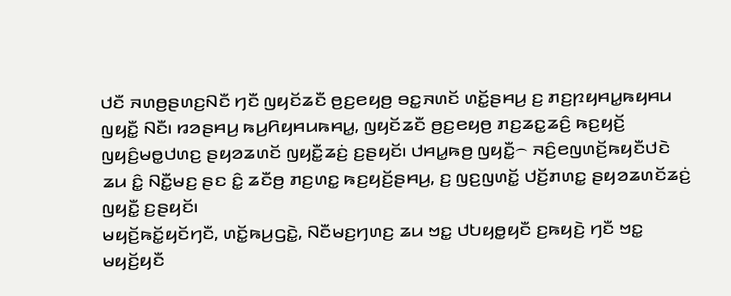ꤓꤢꤪ ꤏꤛꤥ꤬ꤔꤛꤢ꤬ꤡꤢꤪ ꤚꤢꤪ ꤜꤟꤢꤩꤘꤢꤪ ꤥ꤬ꤢ꤬ꤕꤟꤥ꤬ ꤋꤢ꤭ꤏꤛꤢꤩ ꤛꤢꤩ꤭ꤔꤌꤣ꤬ ꤢ꤬ ꤊꤢ꤬ꤐꤟꤌꤣ꤭ꤒꤟꤌꤣ ꤜꤟꤢꤪ꤭ ꤡꤢꤪ꤯ ꤙꤤꤔꤌꤣ꤬ ꤒꤣ꤬ꤖꤟꤌꤣꤒꤌꤣ꤭, ꤜꤟꤢꤩꤘꤢꤪ ꤥ꤬ꤢ꤬ꤕꤟꤥ꤬ ꤊꤢ꤬ꤘꤢ꤭ꤘꤢꤨ꤬ ꤒꤢ꤬ꤟꤢꤩ꤬ ꤜꤟꤢꤨ꤬ꤗꤥ꤭ꤓꤛꤢ꤬ ꤔꤟꤤꤘꤛꤢꤩ ꤜꤟꤢꤪ꤭ꤘꤢꤦ꤬ ꤢ꤬ꤔꤟꤢꤩ꤯ ꤓꤌꤣ꤭ꤒꤥ꤬ ꤜꤟꤢꤪ꤭꤮ ꤏꤢꤨ꤬ꤕꤜꤛꤢꤩ꤬ꤒꤟꤢꤪꤓꤢꤧ ꤘꤣ ꤢꤨ꤭ ꤡꤢꤪ꤭ꤗꤢ꤬ ꤔꤢ ꤢꤨ꤭ ꤘꤢꤪꤥ꤬ ꤊꤢ꤬ꤛꤢ꤭ ꤒꤢ꤬ꤟꤢꤩ꤬ꤔꤌꤣ꤬, ꤢ꤬ ꤜꤢ꤬ꤜꤛꤢꤩ꤭ ꤓꤢꤩ꤬ꤊꤛꤢ꤭ ꤔꤟꤤꤘꤛꤢꤩꤘꤢꤦ꤬ ꤜꤟꤢꤪ꤭ ꤢ꤬ꤔꤟꤢꤩ꤯
ꤗꤟꤢꤩ꤬ꤒꤢꤩ꤭ꤟꤢꤩꤚꤢꤪ, ꤛꤢꤩ꤭ꤒꤣ꤬ꤞꤢꤧ꤭, ꤡꤢꤪꤗꤢ꤬ꤚꤛꤢ꤬ ꤘꤣ ꤠꤢ꤭ ꤓꤝꤟꤥ꤭ꤟꤢꤪ ꤢ꤬ꤒꤟꤢꤧ꤬ ꤚꤢꤪ ꤠꤢ꤭ ꤗꤟꤢꤩ꤬ꤟꤢꤪ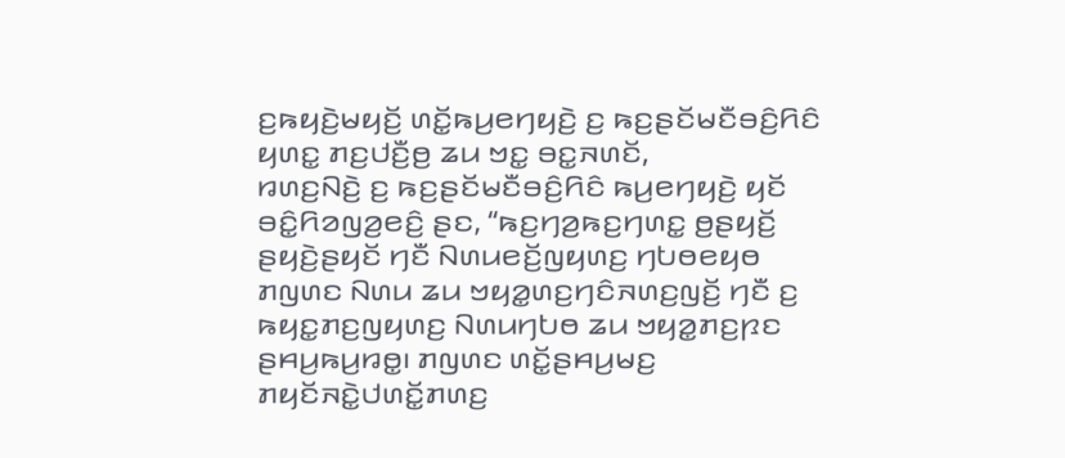ꤢ꤬ꤒꤟꤢꤧ꤬ꤗꤟꤢꤩ꤬ ꤛꤢꤩ꤭ꤒꤣ꤬ꤕꤚꤟꤢꤧ꤬ ꤢ꤬ ꤒꤢ꤬ꤔꤢꤩꤗꤢꤪꤋꤢꤨ꤬ꤖꤢꤨ ꤟꤛꤢ꤭ ꤊꤢ꤬ꤓꤢꤪ꤬ꤥ꤬ ꤘꤣ ꤠꤢ꤭ ꤋꤢ꤭ꤏꤛꤢꤩ,
ꤙꤛꤢ꤬ꤡꤢꤧ꤬ ꤢ꤬ ꤒꤢ꤬ꤔꤢꤩꤗꤢꤪꤋꤢꤨ꤬ꤖꤢꤨ ꤒꤣ꤬ꤕꤚꤟꤢꤧ꤬ ꤟꤢꤩ ꤋꤢꤨ꤭ꤖꤤꤜꤤ꤬ꤕꤢꤨ꤬ ꤔꤢ, “ꤒꤢ꤬ꤚꤤ꤬ꤒꤢ꤬ꤚꤛꤢ꤭ ꤥ꤬ꤔꤟꤢꤩ꤬ ꤔꤟꤢꤧ꤬ꤔꤟꤢꤩ ꤚꤢꤪ ꤡꤛꤣꤕꤢꤩ꤬ꤜꤟꤛꤢ꤬ ꤚꤝꤥꤕꤟꤥ ꤊꤜꤛꤢ ꤡꤛꤣ ꤘꤣ ꤠꤟꤤ꤭ꤛꤢ꤬ꤚꤢꤨꤏꤛꤢ꤬ꤜꤢꤩ꤬ ꤚꤢꤪ ꤢ꤬ ꤒꤟꤢ꤭ꤊꤢ꤬ꤜꤟꤛꤢ꤬ ꤡꤛꤣꤚꤝꤥ ꤘꤣ ꤠꤟꤤ꤭ꤊꤢ꤬ꤐꤢ ꤔꤌꤣ꤬ꤒꤣ꤬ꤙꤥ꤭꤯ ꤊꤜꤛꤢ ꤛꤢꤩ꤭ꤔꤌꤣ꤬ꤗꤢ꤬ ꤊꤟꤢꤩꤏꤢꤧ꤭ꤓꤛꤢꤩ꤭ꤊꤛꤢ꤬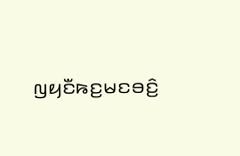ꤜꤟꤢꤪꤒꤢ꤬ꤗꤢꤋꤢꤨ꤬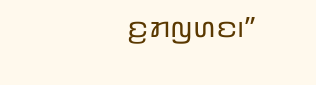ꤢ꤬ꤊꤜꤛꤢ꤯”